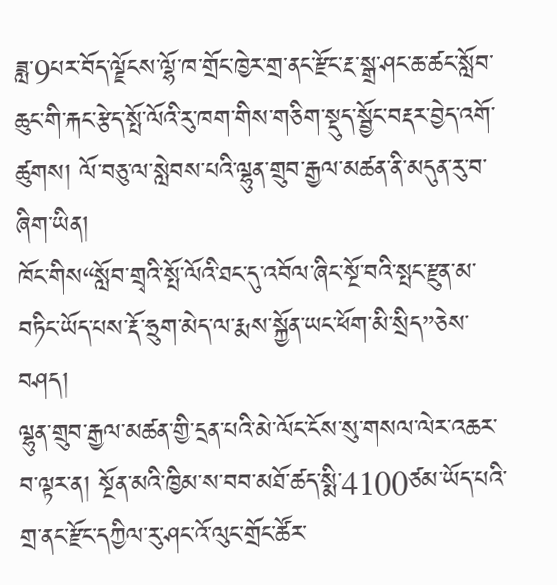ཟླ་9པར་བོད་ལྗོངས་ལྷོ་ཁ་གྲོང་ཁྱེར་གྲ་ནང་རྫོང་རྔ་སྒྲ་ཤང་ཆ་ཚང་སློབ་ཆུང་གི་རྐང་རྩེད་སྤོ་ལོའི་རུ་ཁག་གིས་གཅིག་སྡུད་སྦྱོང་བརྡར་བྱེད་འགོ་ཚུགས། ལོ་བཅུ་ལ་སླེབས་པའི་ལྷུན་གྲུབ་རྒྱལ་མཚན་ནི་མདུན་རུ་བ་ཞིག་ཡིན།
ཁོང་གིས“སློབ་གྲྭའི་སྤོ་ལོའི་ཐང་དུ་འབོལ་ཞིང་སྔོ་བའི་སྤང་རྫུན་མ་བཏིང་ཡོད་པས་རྡོ་ཧྲུག་མེད་ལ་རྨས་སྐྱོན་ཡང་ཕོག་མི་སྲིད”ཅེས་བཤད།
ལྷུན་གྲུབ་རྒྱལ་མཚན་གྱི་དྲན་པའི་མེ་ལོང་ངོས་སུ་གསལ་ལེར་འཆར་བ་ལྟར་ན། སྔོན་མའི་ཁྱིམ་ས་བབ་མཐོ་ཚད་སྨི་4100ཙམ་ཡོད་པའི་གྲ་ནང་རྫོང་དཀྱིལ་རུ་ཤང་འོ་ལུང་གྲོང་ཚོར་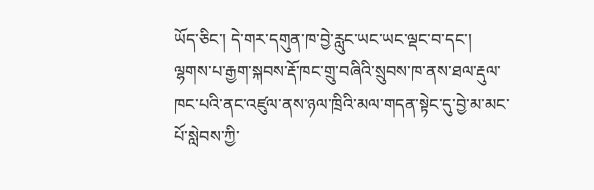ཡོད་ཅིང་། དེ་གར་དགུན་ཁ་བྱེ་རླུང་ཡང་ཡང་ལྡང་བ་དང་། ལྷགས་པ་རྒྱག་སྐབས་རྡོ་ཁང་གྲུ་བཞིའི་སྲུབས་ཁ་ནས་ཐལ་རྡུལ་ཁང་པའི་ནང་འཛུལ་ནས་ཉལ་ཁྲིའི་མལ་གདན་སྟེང་དུ་བྱེ་མ་མང་པོ་སླེབས་ཀྱི་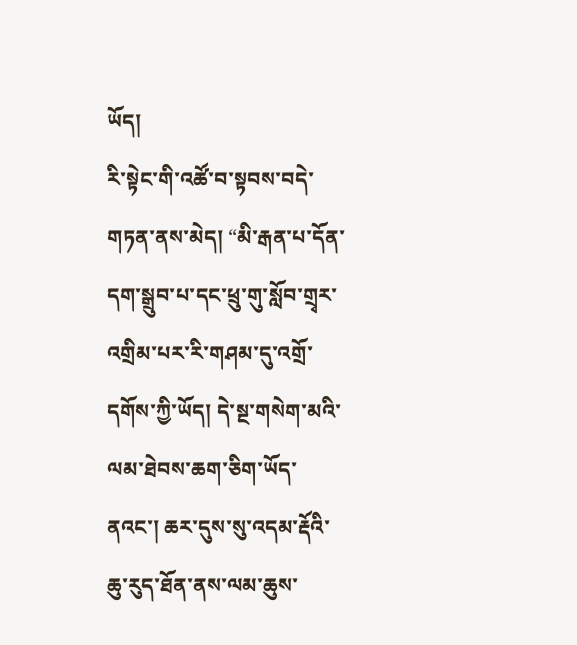ཡོད།
རི་སྟེང་གི་འཚོ་བ་སྟབས་བདེ་གཏན་ནས་མེད། “མི་རྒན་པ་དོན་དག་སྒྲུབ་པ་དང་ཕྲུ་གུ་སློབ་གྲྭར་འགྲིམ་པར་རི་གཤམ་དུ་འགྲོ་དགོས་ཀྱི་ཡོད། དེ་སྔ་གསེག་མའི་ལམ་ཐེབས་ཆག་ཅིག་ཡོད་ནའང་། ཆར་དུས་སུ་འདམ་རྡོའི་ཆུ་རུད་ཐོན་ནས་ལམ་ཆུས་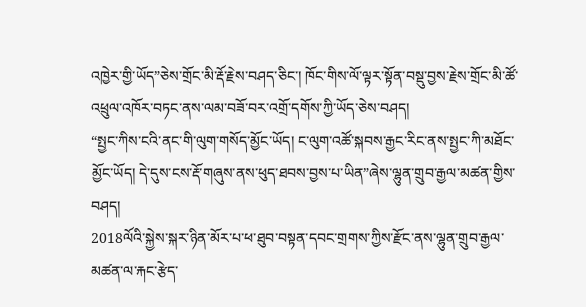འཁྱེར་གྱི་ཡོད”ཅེས་གྲོང་མི་རྡོ་རྗེས་བཤད་ཅིང་། ཁོང་གིས་ལོ་ལྟར་སྟོན་བསྡུ་བྱས་རྗེས་གྲོང་མི་ཚོ་འཕྲུལ་འཁོར་བཏང་ནས་ལམ་བཟོ་བར་འགྲོ་དགོས་ཀྱི་ཡོད་ཅེས་བཤད།
“སྤྱང་ཀིས་ངའི་ནང་གི་ལུག་གསོད་མྱོང་ཡོད། ང་ལུག་འཚོ་སྐབས་རྒྱང་རིང་ནས་སྤྱང་ཀི་མཐོང་མྱོང་ཡོད། དེ་དུས་ངས་རྡོ་གཞུས་ནས་ཕུད་ཐབས་བྱས་པ་ཡིན”ཞེས་ལྷུན་གྲུབ་རྒྱལ་མཚན་གྱིས་བཤད།
2018ལོའི་སྐྱེས་སྐར་ཉིན་མོར་པ་ཕ་ཐུབ་བསྟན་དབང་གྲགས་ཀྱིས་རྫོང་ནས་ལྷུན་གྲུབ་རྒྱལ་མཚན་ལ་རྐང་རྩེད་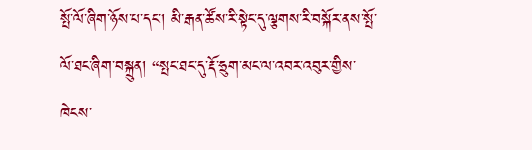སྤོ་ལོ་ཞིག་ཉོས་པ་དང་། མི་རྒན་ཚོས་རི་སྟེང་དུ་ལྕགས་རི་བསྐོར་ནས་སྤོ་ལོ་ཐང་ཞིག་བསྐྲུན། “སྤང་ཐང་དུ་རྡོ་ཧྲུག་མང་ལ་འབར་འབུར་གྱིས་ཁེངས་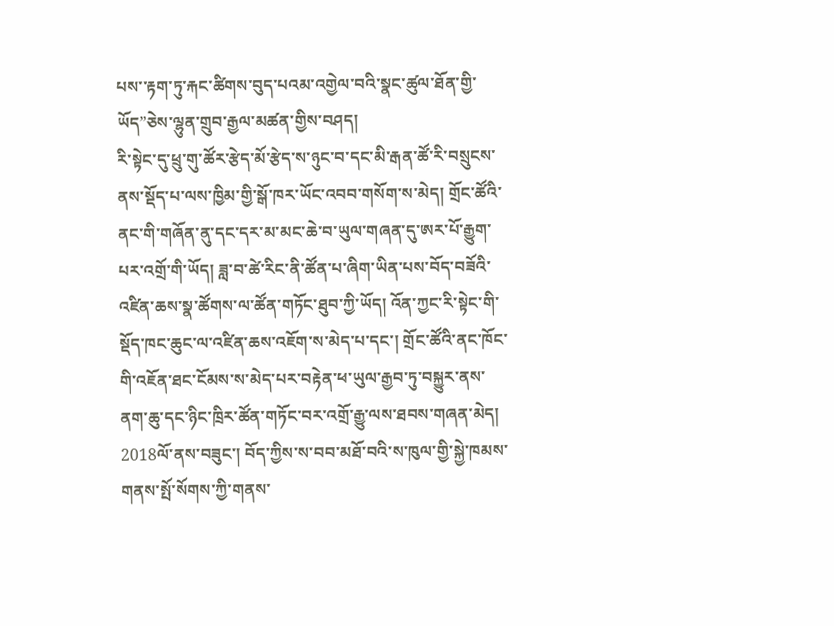པས་་རྟག་ཏུ་རྐང་ཚིགས་བུད་པའམ་འགྱེལ་བའི་སྣང་ཚུལ་ཐོན་གྱི་ཡོད”ཅེས་ལྷུན་གྲུབ་རྒྱལ་མཚན་གྱིས་བཤད།
རི་སྟེང་དུ་ཕྲུ་གུ་ཚོར་རྩེད་མོ་རྩེད་ས་ཉུང་བ་དང་མི་རྒན་ཚོ་རི་བསྲུངས་ནས་སྡོད་པ་ལས་ཁྱིམ་གྱི་སྒོ་ཁར་ཡོང་འབབ་གསོག་ས་མེད། གྲོང་ཚོའི་ནང་གི་གཞོན་ནུ་དང་དར་མ་མང་ཆེ་བ་ཡུལ་གཞན་དུ་ཨར་པོ་རྒྱུག་པར་འགྲོ་གི་ཡོད། ཟླ་བ་ཚེ་རིང་ནི་ཚོན་པ་ཞིག་ཡིན་པས་བོད་བཟོའི་འཛིན་ཆས་སྣ་ཚོགས་ལ་ཚོན་གཏོང་ཐུབ་ཀྱི་ཡོད། འོན་ཀྱང་རི་སྟེང་གི་སྡོད་ཁང་ཆུང་ལ་འཛིན་ཆས་འཇོག་ས་མེད་པ་དང་། གྲོང་ཚོའི་ནང་ཁོང་གི་འཇོན་ཐང་ངོམས་ས་མེད་པར་བརྟེན་ཕ་ཡུལ་རྒྱབ་ཏུ་བསྐྱུར་ནས་ནག་ཆུ་དང་ཉིང་ཁྲིར་ཚོན་གཏོང་བར་འགྲོ་རྒྱུ་ལས་ཐབས་གཞན་མེད།
2018ལོ་ནས་བཟུང་། བོད་ཀྱིས་ས་བབ་མཐོ་བའི་ས་ཁུལ་གྱི་སྐྱེ་ཁམས་གནས་སྤོ་སོགས་ཀྱི་གནས་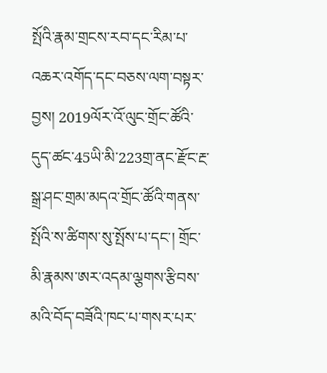སྤོའི་རྣམ་གྲངས་རབ་དང་རིམ་པ་འཆར་འགོད་དང་བཅས་ལག་བསྟར་བྱས། 2019ལོར་འོ་ལུང་གྲོང་ཚོའི་དུད་ཚང་45ཡི་མི་223གྲ་ནང་རྫོང་རྔ་སྒྲ་ཤང་གྲམ་མདའ་གྲོང་ཚོའི་གནས་སྤོའི་ས་ཚིགས་སུ་སྤོས་པ་དང་། གྲོང་མི་རྣམས་ཨར་འདམ་ལྕགས་རྩིབས་མའི་བོད་བཟོའི་ཁང་པ་གསར་པར་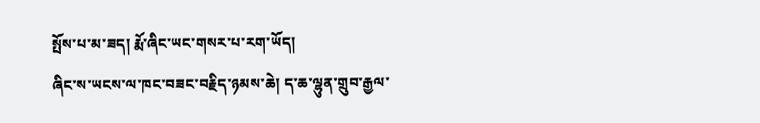སྤོས་པ་མ་ཟད། རྨོ་ཞིང་ཡང་གསར་པ་རག་ཡོད།
ཞིང་ས་ཡངས་ལ་ཁང་བཟང་བརྗིད་ཉམས་ཆེ། ད་ཆ་ལྷུན་གྲུབ་རྒྱལ་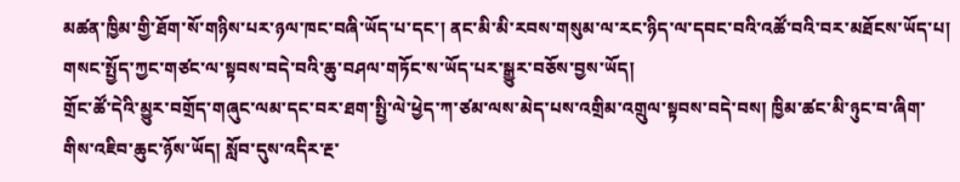མཚན་ཁྱིམ་གྱི་ཐོག་སོ་གཉིས་པར་ཉལ་ཁང་བཞི་ཡོད་པ་དང་། ནང་མི་མི་རབས་གསུམ་ལ་རང་ཉིད་ལ་དབང་བའི་འཚོ་བའི་བར་མཐོངས་ཡོད་པ། གསང་སྤྱོད་ཀྱང་གཙང་ལ་སྟབས་བདེ་བའི་ཆུ་བཤལ་གཏོང་ས་ཡོད་པར་སྒྱུར་བཅོས་བྱས་ཡོད།
གྲོང་ཚོ་དེའི་མྱུར་བགྲོད་གཞུང་ལམ་དང་བར་ཐག་སྤྱི་ལེ་ཕྱེད་ཀ་ཙམ་ལས་མེད་པས་འགྲིམ་འགྲུལ་སྟབས་བདེ་བས། ཁྱིམ་ཚང་མི་ཉུང་བ་ཞིག་གིས་འཇིབ་ཆུང་ཉོས་ཡོད། སློབ་དུས་འདིར་རྔ་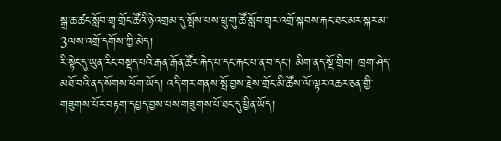སྒྲ་ཆ་ཚང་སློབ་གྲྭ་གྲོང་ཚོའི་ཉེ་འགྲམ་དུ་སྤོས་པས་ཕྲུ་གུ་ཚོ་སློབ་གྲྭར་འགྲོ་སྐབས་རྐང་ཐང་མར་སྐར་མ་3ལས་འགྲོ་དགོས་ཀྱི་མེད།
རི་སྟེང་དུ་ཡུན་རིང་བསྡད་པའི་རྒན་རྒོན་ཚོར་རྐེད་པ་དང་རྐང་པ་ན་བ་དང་། མིག་ནད་སྔོ་གྲིབ། ཁྲག་ཤེད་མཐོ་བའི་ནད་སོགས་ཕོག་ཡོད། འདི་གར་གནས་སྤོ་བྱས་རྗེས་གྲོང་མི་ཚོས་ལོ་ལྟར་འཆར་ཅན་གྱི་གཟུགས་པོར་བརྟག་དཔྱད་བྱས་པས་གཟུགས་པོ་ཐང་དུ་ཕྱིན་ཡོད།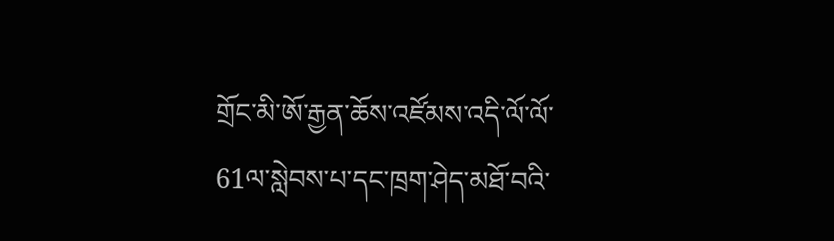གྲོང་མི་ཨོ་རྒྱན་ཆོས་འཛོམས་འདི་ལོ་ལོ་61ལ་སླེབས་པ་དང་ཁྲག་ཤེད་མཐོ་བའི་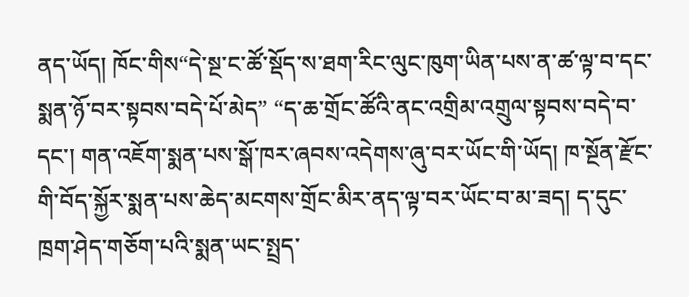ནད་ཡོད། ཁོང་གིས“དེ་སྔ་ང་ཚོ་སྡོད་ས་ཐག་རིང་ལུང་ཁུག་ཡིན་པས་ན་ཚ་ལྟ་བ་དང་སྨན་ཉོ་བར་སྟབས་བདེ་པོ་མེད” “ད་ཆ་གྲོང་ཚོའི་ནང་འགྲིམ་འགྲུལ་སྟབས་བདེ་བ་དང་། གན་འཇོག་སྨན་པས་སྒོ་ཁར་ཞབས་འདེགས་ཞུ་བར་ཡོང་གི་ཡོད། ཁ་སྔོན་རྫོང་གི་བོད་སྐྱོར་སྨན་པས་ཆེད་མངགས་གྲོང་མིར་ནད་ལྟ་བར་ཡོང་བ་མ་ཟད། ད་དུང་ཁྲག་ཤེད་གཅོག་པའི་སྨན་ཡང་སྤྲད་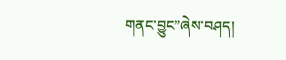གནང་བྱུང”ཞེས་བཤད།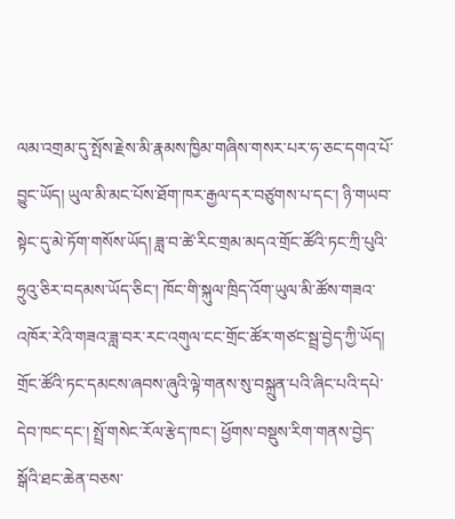ལམ་འགྲམ་དུ་སྤོས་རྗེས་མི་རྣམས་ཁྱིམ་གཞིས་གསར་པར་ཧ་ཅང་དགའ་པོ་བྱུང་ཡོད། ཡུལ་མི་མང་པོས་ཐོག་ཁར་རྒྱལ་དར་བཙུགས་པ་དང་། ཉི་གཡབ་སྟེང་དུ་མེ་ཏོག་གསོས་ཡོད། ཟླ་བ་ཚེ་རིང་གྲམ་མདའ་གྲོང་ཚོའི་ཏང་ཀྲི་པུའི་ཧྲུའུ་ཅིར་བདམས་ཡོད་ཅིང་། ཁོང་གི་སྐུལ་ཁྲིད་འོག་ཡུལ་མི་ཚོས་གཟའ་འཁོར་རེའི་གཟའ་ཟླ་བར་རང་འགུལ་ངང་གྲོང་ཚོར་གཙང་སྦྲ་བྱེད་ཀྱི་ཡོད།
གྲོང་ཚོའི་ཏང་དམངས་ཞབས་ཞུའི་ལྟེ་གནས་སུ་བསྐྲུན་པའི་ཞིང་པའི་དཔེ་དེབ་ཁང་དང་། སྤྲོ་གསེང་རོལ་རྩེད་ཁང་། ཕྱོགས་བསྡུས་རིག་གནས་བྱེད་སྒོའི་ཐང་ཆེན་བཅས་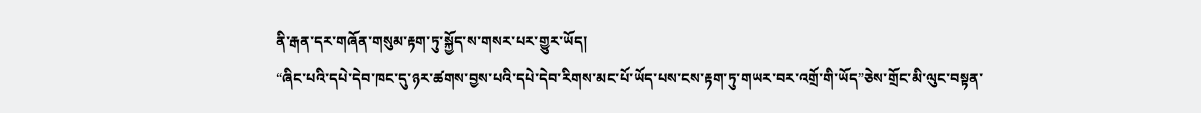ནི་རྒན་དར་གཞོན་གསུམ་རྟག་ཏུ་སྐྱོད་ས་གསར་པར་གྱུར་ཡོད།
“ཞིང་པའི་དཔེ་དེབ་ཁང་དུ་ཉར་ཚགས་བྱས་པའི་དཔེ་དེབ་རིགས་མང་པོ་ཡོད་པས་ངས་རྟག་ཏུ་གཡར་བར་འགྲོ་གི་ཡོད”ཅེས་གྲོང་མི་ལུང་བསྟན་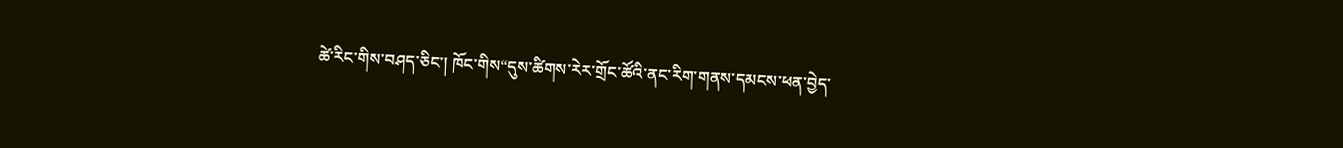ཚེ་རིང་གིས་བཤད་ཅིང་། ཁོང་གིས“དུས་ཚིགས་རེར་གྲོང་ཚོའི་ནང་རིག་གནས་དམངས་ཕན་བྱེད་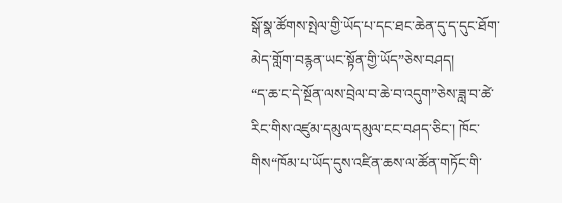སྒོ་སྣ་ཚོགས་སྤེལ་གྱི་ཡོད་པ་དང་ཐང་ཆེན་དུ་ད་དུང་ཐོག་མེད་གློག་བརྙན་ཡང་སྟོན་གྱི་ཡོད”ཅེས་བཤད།
“ད་ཆ་ང་དེ་སྔོན་ལས་བྲེལ་བ་ཆེ་བ་འདུག”ཅེས་ཟླ་བ་ཚེ་རིང་གིས་འཛུམ་དམུལ་དམུལ་ངང་བཤད་ཅིང་། ཁོང་གིས“ཁོམ་པ་ཡོད་དུས་འཛིན་ཆས་ལ་ཚོན་གཏོང་གི་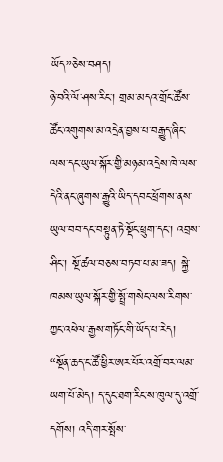ཡོད”ཅེས་བཤད།
ཉེ་བའི་ལོ་ཤས་རིང་། གྲམ་མདའ་གྲོང་ཚོས་ཚོང་འགུགས་མ་འདྲེན་བྱས་པ་བརྒྱུད་ཞིང་ལས་དང་ཡུལ་སྐོར་གྱི་མཉམ་འདྲེས་ཁེ་ལས་དེའི་ནང་ཞུགས་རྒྱུའི་ཡིད་དབང་ཕྲོགས་ནས་ཡུལ་བབ་དང་བསྟུན་ཏེ་སྡོང་ཕྲུག་དང་། འབྲས་ཤིང་། སྔོ་ཚལ་བཅས་བཏབ་པ་མ་ཟད། སྐྱེ་ཁམས་ཡུལ་སྐོར་གྱི་སྤྲོ་གསེང་ལས་རིགས་ཀྱང་འཕེལ་རྒྱས་གཏོང་གི་ཡོད་པ་རེད།
“སྔོན་ཆད་ང་ཚོ་ཕྱིར་ཨར་པོར་འགྲོ་བར་ལམ་ཡག་པོ་མེད། ད་དུང་ཐག་རིང་ས་ཁུལ་དུ་འགྲོ་དགོས། འདི་གར་སྤོས་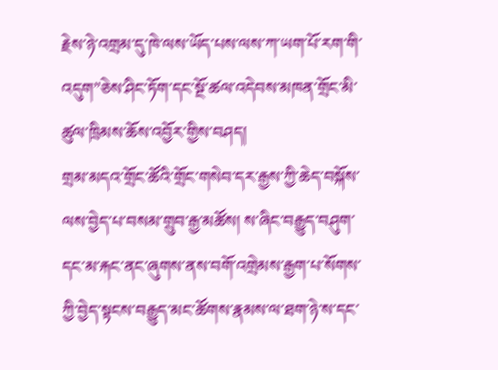རྗེས་ཉེ་འགྲམ་དུ་ཁེ་ལས་ཡོད་པས་ལས་ཀ་ཡག་པོ་རག་གི་འདུག”ཅེས་ཤིང་ཏོག་དང་སྔོ་ཚལ་འདེབས་མཁན་གྲོང་མི་ཚུལ་ཁྲིམས་ཆོས་འབྱོར་གྱིས་བཤད།
གྲམ་མདའ་གྲོང་ཚོའི་གྲོང་གསེབ་དར་རྒྱས་ཀྱི་ཆེད་བསྐོས་ལས་བྱེད་པ་བསམ་གྲུབ་རྒྱ་མཚོས། ས་ཞིང་བརྒྱུད་བཤུག་དང་མ་རྐང་ནང་ཞུགས་ནས་བགོ་འགྲེམས་རྒྱག་པ་སོགས་ཀྱི་བྱེད་སྟངས་བརྒྱུད་མང་ཚོགས་རྣམས་ལ་ཐག་ཉེ་ས་དང་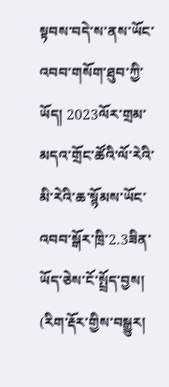སྟབས་བདེ་ས་ནས་ཡོང་འབབ་གསོག་ཐུབ་ཀྱི་ཡོད། 2023ལོར་གྲམ་མདའ་གྲོང་ཚོའི་ལོ་རེའི་མི་རེའི་ཆ་སྙོམས་ཡོང་འབབ་སྒོར་ཁྲི་2.3ཟིན་ཡོད་ཅེས་ངོ་སྤྲོད་བྱས།
(རིག་རྡོར་གྱིས་བསྒྱུར།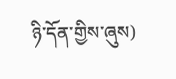ཉི་དོན་གྱིས་ཞུས)